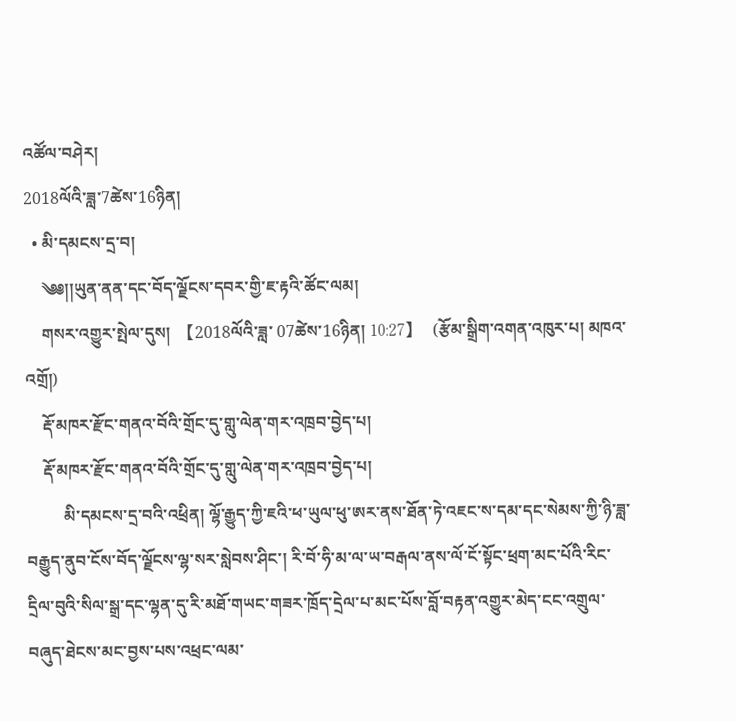འཚོལ་བཤེར།
2018ལོའི་ཟླ་7ཚེས་16ཉིན།
  • མི་དམངས་དྲ་བ།
    ༄༅།།ཡུན་ནན་དང་བོད་ལྗོངས་དབར་གྱི་ཇ་རྟའི་ཚོང་ལམ།
    གསར་འགྱུར་སྤེལ་དུས།  【2018ལོའི་ཟླ་ 07ཚེས་16ཉིན། 10:27】   (རྩོམ་སྒྲིག་འགན་འཁུར་པ། མཁའ་འགྲོ།)
    རྡོ་མཁར་རྫོང་གནའ་བོའི་གྲོང་དུ་གླུ་ལེན་གར་འཁྲབ་བྱེད་པ།
    རྡོ་མཁར་རྫོང་གནའ་བོའི་གྲོང་དུ་གླུ་ལེན་གར་འཁྲབ་བྱེད་པ།
         མི་དམངས་དྲ་བའི་འཕྲིན། ལྷོ་རྒྱུད་ཀྱི་ཇའི་ཕ་ཡུལ་ཕུ་ཨར་ནས་ཐོན་ཏེ་འཇང་ས་དམ་དང་སེམས་ཀྱི་ཉི་ཟླ་བརྒྱུད་ནུབ་ངོས་བོད་ལྗོངས་ལྷ་སར་སླེབས་ཤིང་། རི་བོ་ཧི་མ་ལ་ཡ་བརྒལ་ནས་ལོ་ངོ་སྟོང་ཕྲག་མང་པོའི་རིང་དྲིལ་བུའི་སིལ་སྒྲ་དང་ལྷན་དུ་རི་མཐོ་གཡང་གཟར་ཁྲོད་དྲེལ་པ་མང་པོས་བློ་བརྟན་འགྱུར་མེད་ངང་འགྲུལ་བཞུད་ཐེངས་མང་བྱས་པས་འཕྲང་ལམ་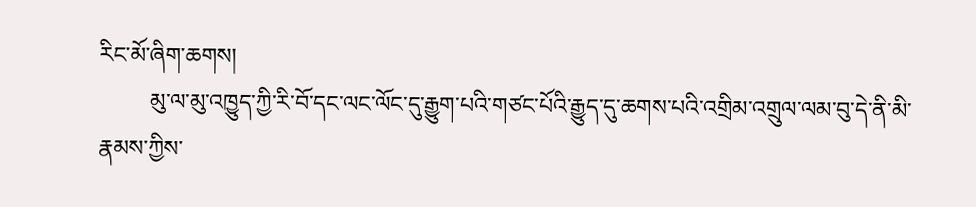རིང་མོ་ཞིག་ཆགས།
         མུ་ལ་མུ་འཁྱུད་ཀྱི་རི་བོ་དང་ལང་ལོང་དུ་རྒྱུག་པའི་གཙང་པོའི་རྒྱུད་དུ་ཆགས་པའི་འགྲིམ་འགྲུལ་ལམ་བུ་དེ་ནི་མི་རྣམས་ཀྱིས་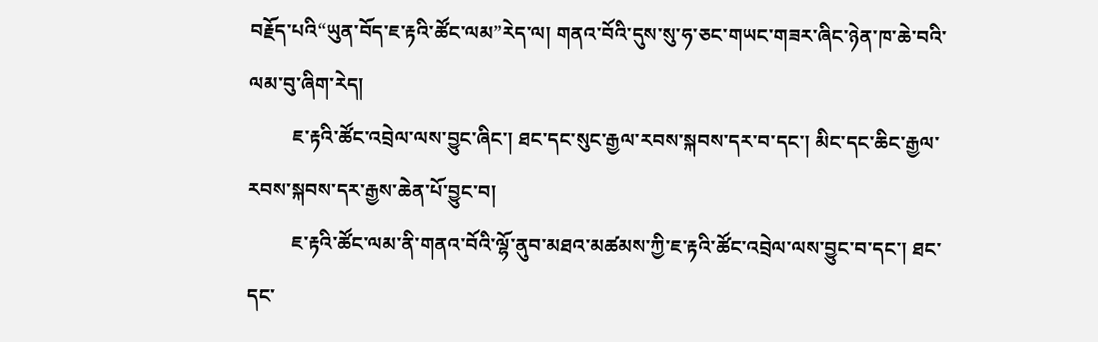བརྗོད་པའི“ཡུན་བོད་ཇ་རྟའི་ཚོང་ལམ”རེད་ལ། གནའ་བོའི་དུས་སུ་ཧ་ཅང་གཡང་གཟར་ཞིང་ཉེན་ཁ་ཆེ་བའི་ལམ་བུ་ཞིག་རེད།
         ཇ་རྟའི་ཚོང་འབྲེལ་ལས་བྱུང་ཞིང་། ཐང་དང་སུང་རྒྱལ་རབས་སྐབས་དར་བ་དང་། མིང་དང་ཆིང་རྒྱལ་རབས་སྐབས་དར་རྒྱས་ཆེན་པོ་བྱུང་བ།
         ཇ་རྟའི་ཚོང་ལམ་ནི་གནའ་བོའི་ལྷོ་ནུབ་མཐའ་མཚམས་ཀྱི་ཇ་རྟའི་ཚོང་འབྲེལ་ལས་བྱུང་བ་དང་། ཐང་དང་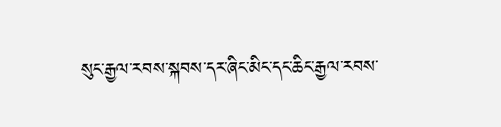སུང་རྒྱལ་རབས་སྐབས་དར་ཞིང་མིང་དང་ཆིང་རྒྱལ་རབས་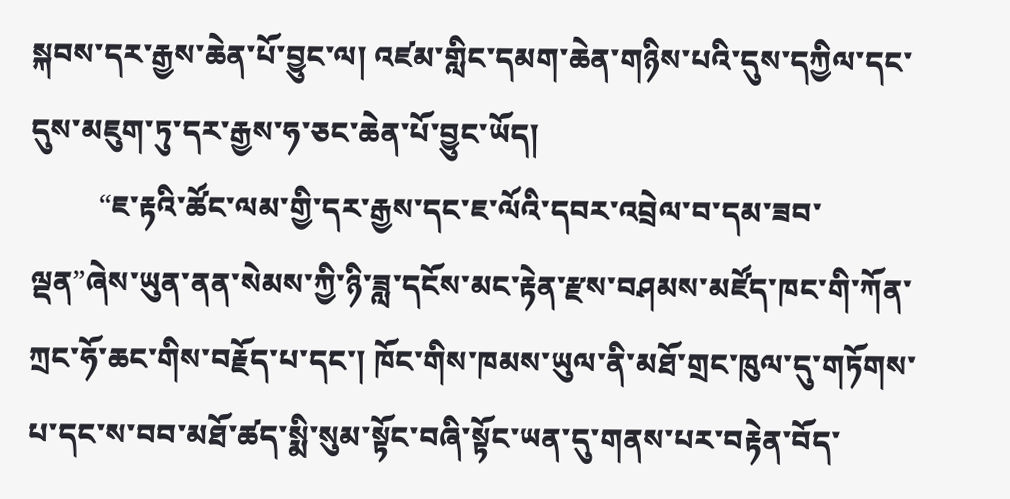སྐབས་དར་རྒྱས་ཆེན་པོ་བྱུང་ལ། འཛམ་གླིང་དམག་ཆེན་གཉིས་པའི་དུས་དཀྱིལ་དང་དུས་མཇུག་ཏུ་དར་རྒྱས་ཧ་ཅང་ཆེན་པོ་བྱུང་ཡོད།
         “ཇ་རྟའི་ཚོང་ལམ་གྱི་དར་རྒྱས་དང་ཇ་ལོའི་དབར་འབྲེལ་བ་དམ་ཟབ་ལྡན”ཞེས་ཡུན་ནན་སེམས་ཀྱི་ཉི་ཟླ་དངོས་མང་རྟེན་རྫས་བཤམས་མཛོད་ཁང་གི་ཀོན་ཀྲང་ཧོ་ཆང་གིས་བརྗོད་པ་དང་། ཁོང་གིས་ཁམས་ཡུལ་ནི་མཐོ་གྲང་ཁུལ་དུ་གཏོགས་པ་དང་ས་བབ་མཐོ་ཚད་སྨི་སུམ་སྟོང་བཞི་སྟོང་ཡན་དུ་གནས་པར་བརྟེན་བོད་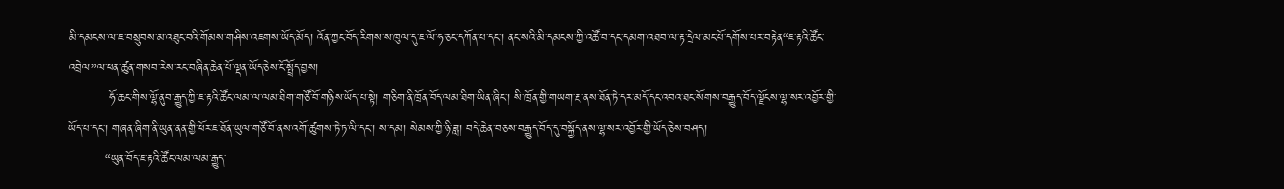མི་དམངས་ལ་ཇ་བསྲུབས་མ་འཐུང་བའི་གོམས་གཤིས་འཇགས་ཡོད་མོད། འོན་ཀྱང་བོད་རིགས་ས་ཁུལ་དུ་ཇ་ལོ་ཧ་ཅང་དཀོན་པ་དང་། ནང་སའི་མི་དམངས་ཀྱི་འཚོ་བ་དང་དམག་འཐབ་ལ་རྟ་དྲེལ་མང་པོ་དགོས་པར་བརྟེན“ཇ་རྟའི་ཚོང་འབྲེལ”ལ་ཕན་ཚུན་གསབ་རེས་རང་བཞིན་ཆེན་པོ་ལྡན་ཡོད་ཅེས་ངོ་སྤྲོད་བྱས།
          ཧོ་ཆང་གིས་ལྷོ་ནུབ་རྒྱུད་ཀྱི་ཇ་རྟའི་ཚོང་ལམ་ལ་ལམ་ཐིག་གཙོ་བོ་གཉིས་ཡོད་པ་སྟེ། གཅིག་ནི་ཁྲོན་བོད་ལམ་ཐིག་ཡིན་ཞིང་། སི་ཁྲོན་གྱི་གཡག་རྔ་ནས་ཐོན་ཏེ་དར་མདོ་དང་འབའ་ཐང་སོགས་བརྒྱུད་བོད་ལྗོངས་ལྷ་སར་འབྱོར་གྱི་ཡོད་པ་དང་། གཞན་ཞིག་ནི་ཡུན་ནན་གྱི་ཕོར་ཇ་ཐོན་ཡུལ་གཙོ་བོ་ནས་འགོ་ཚུགས་ཏེ་ཏ་ལི་དང་། ས་དམ། སེམས་ཀྱི་ཉི་ཟླ། བདེ་ཆེན་བཅས་བརྒྱུད་བོད་དུ་བསྐྱོད་ནས་ལྷ་སར་འབྱོར་གྱི་ཡོད་ཅེས་བཤད།
         “ཡུན་བོད་ཇ་རྟའི་ཚོང་ལམ་ལམ་རྒྱུད་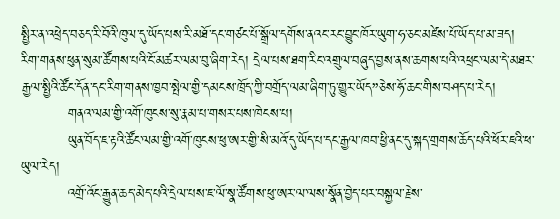སྤྱིར་ན་འཕྲེད་བཅད་རི་བོའི་ཁུལ་དུ་ཡོད་པས་རི་མཐོ་དང་གཙང་པོ་སྒྲོལ་དགོས་ནའང་རང་བྱུང་ཁོར་ཡུག་ཧ་ཅང་མཛེས་པོ་ཡོད་པ་མ་ཟད། རིག་གནས་ཕུན་སུམ་ཚོགས་པའི་ངོ་མཚར་ལམ་བུ་ཞིག་རེད། དྲེལ་པས་ཐག་རིང་འགྲུལ་བཞུད་བྱས་ནས་ཆགས་པའི་འཕྲང་ལམ་དེ་མཐར་རྒྱལ་སྤྱིའི་ཚོང་དོན་དང་རིག་གནས་ཁྱབ་སྤེལ་གྱི་དམངས་ཁྲོད་ཀྱི་བགྲོད་ལམ་ཞིག་ཏུ་གྱུར་ཡོད”ཅེས་ཧོ་ཆང་གིས་བཤད་པ་རེད།
          གནའ་ལམ་གྱི་འགོ་ཁུངས་སུ་རྣམ་པ་གསར་པས་ཁེངས་པ།
          ཡུན་བོད་ཇ་རྟའི་ཚོང་ལམ་གྱི་འགོ་ཁུངས་ཕུ་ཨར་གྱི་སི་མའོ་དུ་ཡོད་པ་དང་རྒྱལ་ཁབ་ཕྱི་ནང་དུ་སྐད་གྲགས་ཆོད་པའི་ཕོར་ཇའི་ཕ་ཡུལ་རེད།
          འགྲོ་འོང་རྒྱུན་ཆད་མེད་པའི་དྲེལ་པས་ཇ་ལོ་སྣ་ཚོགས་ཕུ་ཨར་ལ་ལས་སྣོན་བྱེད་པར་བསྐྱལ་རྗེས་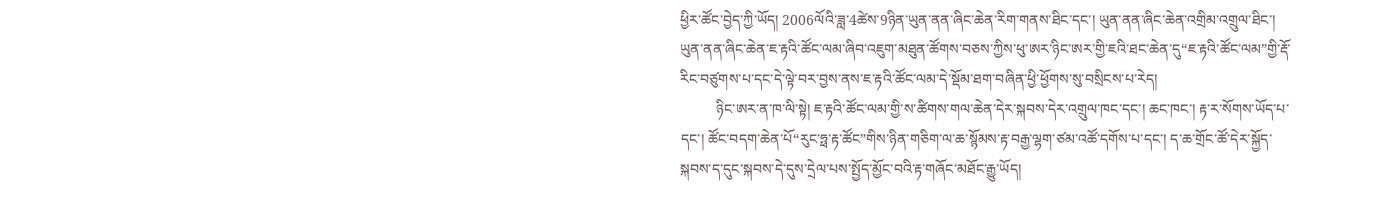ཕྱིར་ཚོང་བྱེད་ཀྱི་ཡོད། 2006ལོའི་ཟླ་4ཚེས་9ཉིན་ཡུན་ནན་ཞིང་ཆེན་རིག་གནས་ཐིང་དང་། ཡུན་ནན་ཞིང་ཆེན་འགྲིམ་འགྲུལ་ཐིང་། ཡུན་ནན་ཞིང་ཆེན་ཇ་རྟའི་ཚོང་ལམ་ཞིབ་འཇུག་མཐུན་ཚོགས་བཅས་ཀྱིས་ཕུ་ཨར་ཉིང་ཨར་གྱི་ཇའི་ཐང་ཆེན་དུ“ཇ་རྟའི་ཚོང་ལམ”གྱི་རྡོ་རིང་བཙུགས་པ་དང་དེ་ལྟེ་བར་བྱས་ནས་ཇ་རྟའི་ཚོང་ལམ་དེ་སྡོམ་ཐག་བཞིན་ཕྱི་ཕྱོགས་སུ་བསྲིངས་པ་རེད།
          ཉིང་ཨར་ན་ཁ་ལི་སྟེ། ཇ་རྟའི་ཚོང་ལམ་གྱི་ས་ཚིགས་གལ་ཆེན་དེར་སྐབས་དེར་འགྲུལ་ཁང་དང་། ཆང་ཁང་། རྟ་ར་སོགས་ཡོད་པ་དང་། ཚོང་བདག་ཆེན་པོ“རུང་ཧྥ་རྟ་ཚོང”གིས་ཉིན་གཅིག་ལ་ཆ་སྙོམས་རྟ་བརྒྱ་ལྷག་ཙམ་འཚོ་དགོས་པ་དང་། ད་ཆ་གྲོང་ཚོ་དེར་སྐྱོད་སྐབས་ད་དུང་སྐབས་དེ་དུས་དྲེལ་པས་སྤྱོད་མྱོང་བའི་རྟ་གཞོང་མཐོང་རྒྱུ་ཡོད།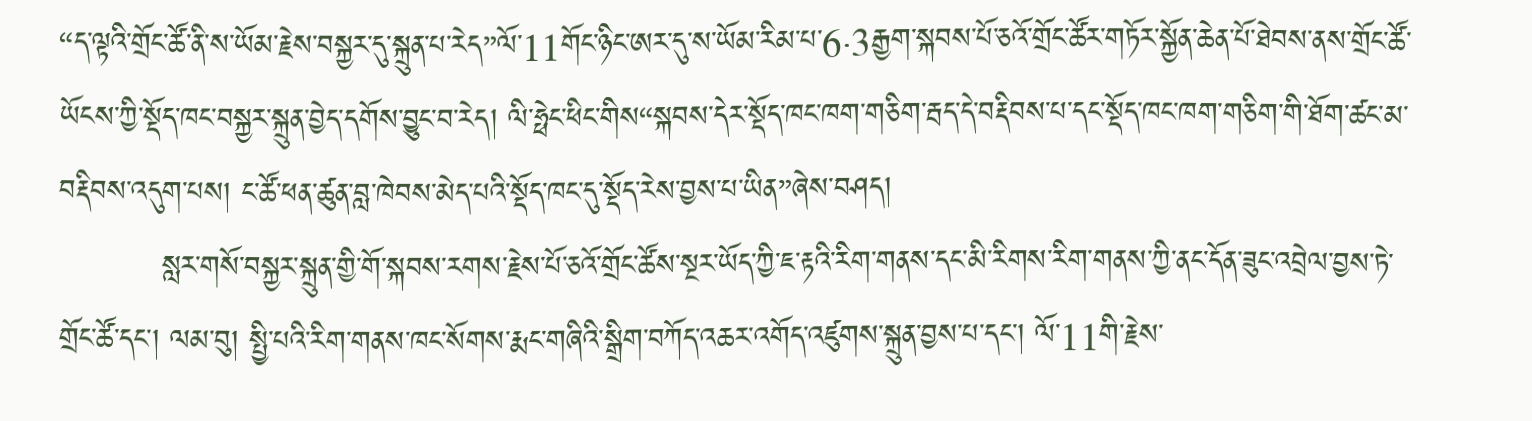“ད་ལྟའི་གྲོང་ཚོ་ནི་ས་ཡོམ་རྗེས་བསྐྱར་དུ་སྐྲུན་པ་རེད”ལོ་11གོང་ཉིང་ཨར་དུ་ས་ཡོམ་རིམ་པ་6·3རྒྱག་སྐབས་པོ་ཅའོ་གྲོང་ཚོར་གཏོར་སྐྱོན་ཆེན་པོ་ཐེབས་ནས་གྲོང་ཚོ་ཡོངས་ཀྱི་སྡོད་ཁང་བསྐྱར་སྐྲུན་བྱེད་དགོས་བྱུང་བ་རེད། ལི་ཧྥེང་ཕིང་གིས“སྐབས་དེར་སྡོད་ཁང་ཁག་གཅིག་རྦད་དེ་བརྡིབས་པ་དང་སྡོད་ཁང་ཁག་གཅིག་གི་ཐོག་ཚང་མ་བརྡིབས་འདུག་པས། ང་ཚོ་ཕན་ཚུན་བླ་ཁེབས་མེད་པའི་སྡོད་ཁང་དུ་སྡོད་རེས་བྱས་པ་ཡིན”ཞེས་བཤད།
          སླར་གསོ་བསྐྱར་སྐྲུན་གྱི་གོ་སྐབས་རགས་རྗེས་པོ་ཅའོ་གྲོང་ཚོས་སྔར་ཡོད་ཀྱི་ཇ་རྟའི་རིག་གནས་དང་མི་རིགས་རིག་གནས་ཀྱི་ནང་དོན་ཟུང་འབྲེལ་བྱས་ཏེ་གྲོང་ཚོ་དང་། ལམ་བུ། སྤྱི་པའི་རིག་གནས་ཁང་སོགས་རྨང་གཞིའི་སྒྲིག་བཀོད་འཆར་འགོད་འཛུགས་སྐྲུན་བྱས་པ་དང་། ལོ་11གི་རྗེས་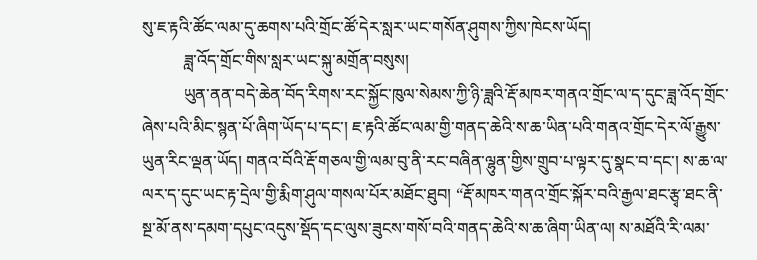སུ་ཇ་རྟའི་ཚོང་ལམ་དུ་ཆགས་པའི་གྲོང་ཚོ་དེར་སླར་ཡང་གསོན་ཤུགས་ཀྱིས་ཁེངས་ཡོད།
          ཟླ་འོད་གྲོང་གིས་སླར་ཡང་སྐུ་མགྲོན་བསུས།
          ཡུན་ནན་བདེ་ཆེན་བོད་རིགས་རང་སྐྱོང་ཁུལ་སེམས་ཀྱི་ཉི་ཟླའི་རྡོ་མཁར་གནའ་གྲོང་ལ་ད་དུང་ཟླ་འོད་གྲོང་ཞེས་པའི་མིང་སྙན་པོ་ཞིག་ཡོད་པ་དང་། ཇ་རྟའི་ཚོང་ལམ་གྱི་གནད་ཆེའི་ས་ཆ་ཡིན་པའི་གནའ་གྲོང་དེར་ལོ་རྒྱུས་ཡུན་རིང་ལྡན་ཡོད། གནའ་བོའི་རྡོ་གཅལ་གྱི་ལམ་བུ་ནི་རང་བཞིན་ལྷུན་གྱིས་གྲུབ་པ་ལྟར་དུ་སྣང་བ་དང་། ས་ཆ་ལ་ལར་ད་དུང་ཡང་རྟ་དྲེལ་གྱི་རྨིག་ཤུལ་གསལ་པོར་མཐོང་ཐུབ། “རྡོ་མཁར་གནའ་གྲོང་སྐོར་བའི་རྒྱལ་ཐང་རྩྭ་ཐང་ནི་སྔ་མོ་ནས་དམག་དཔུང་འདུས་སྡོད་དང་ལུས་ཟུངས་གསོ་བའི་གནད་ཆེའི་ས་ཆ་ཞིག་ཡིན་ལ། ས་མཐོའི་རི་ལམ་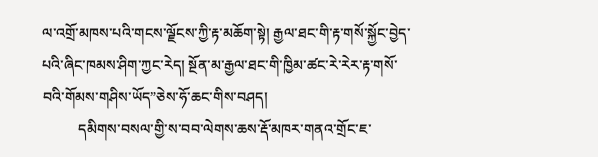ལ་འགྲོ་མཁས་པའི་གངས་ལྗོངས་ཀྱི་རྟ་མཆོག་སྟེ། རྒྱལ་ཐང་གི་རྟ་གསོ་སྐྱོང་བྱེད་པའི་ཞིང་ཁམས་ཤིག་ཀྱང་རེད། སྔོན་མ་རྒྱལ་ཐང་གི་ཁྱིམ་ཚང་རེ་རེར་རྟ་གསོ་བའི་གོམས་གཤིས་ཡོད”ཅེས་ཧོ་ཆང་གིས་བཤད།
          དམིགས་བསལ་གྱི་ས་བབ་ལེགས་ཆས་རྡོ་མཁར་གནའ་གྲོང་ཇ་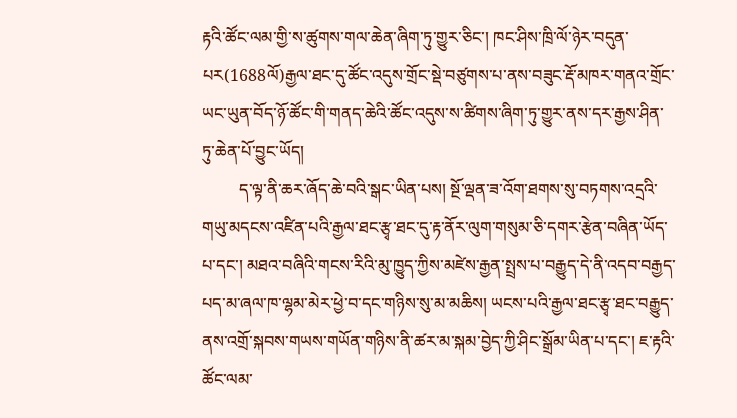རྟའི་ཚོང་ལམ་གྱི་ས་ཚུགས་གལ་ཆེན་ཞིག་ཏུ་གྱུར་ཅིང་། ཁང་ཤིས་ཁྲི་ལོ་ཉེར་བདུན་པར(1688ལོ)རྒྱལ་ཐང་དུ་ཚོང་འདུས་གྲོང་སྡེ་བཙུགས་པ་ནས་བཟུང་རྡོ་མཁར་གནའ་གྲོང་ཡང་ཡུན་བོད་ཉོ་ཚོང་གི་གནད་ཆེའི་ཚོང་འདུས་ས་ཚིགས་ཞིག་ཏུ་གྱུར་ནས་དར་རྒྱས་ཤིན་ཏུ་ཆེན་པོ་བྱུང་ཡོད།
         ད་ལྟ་ནི་ཆར་ཞོད་ཆེ་བའི་སྒང་ཡིན་པས། སྔོ་ལྡན་ཟ་འོག་ཐགས་སུ་བཏགས་འདྲའི་གཡུ་མདངས་འཛིན་པའི་རྒྱལ་ཐང་རྩྭ་ཐང་དུ་རྟ་ནོར་ལུག་གསུམ་ཅི་དགར་རྩེན་བཞིན་ཡོད་པ་དང་། མཐའ་བཞིའི་གངས་རིའི་མུ་ཁྱུད་ཀྱིས་མཛེས་རྒྱན་སྤྲས་པ་བརྒྱུད་དེ་ནི་འདབ་བརྒྱད་པད་མ་ཞལ་ཁ་ལྷམ་མེར་ཕྱེ་བ་དང་གཉིས་སུ་མ་མཆིས། ཡངས་པའི་རྒྱལ་ཐང་རྩྭ་ཐང་བརྒྱུད་ནས་འགྲོ་སྐབས་གཡས་གཡོན་གཉིས་ནི་ཚར་མ་སྐམ་བྱེད་ཀྱི་ཤིང་སྒྲོམ་ཡིན་པ་དང་། ཇ་རྟའི་ཚོང་ལམ་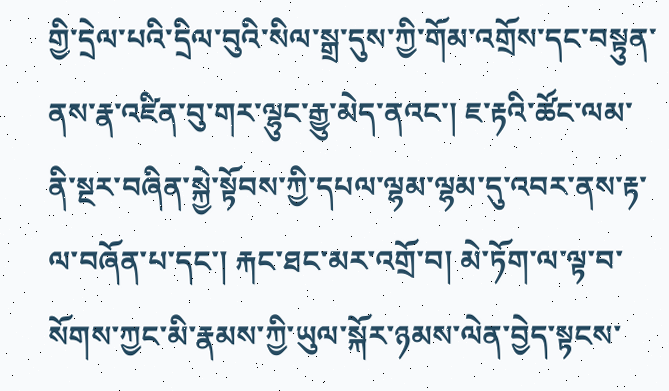གྱི་དྲེལ་པའི་དྲིལ་བུའི་སིལ་སྒྲ་དུས་ཀྱི་གོམ་འགྲོས་དང་བསྟུན་ནས་རྣ་འཛིན་བུ་གར་ལྷུང་རྒྱུ་མེད་ནའང་། ཇ་རྟའི་ཚོང་ལམ་ནི་སྔར་བཞིན་སྐྱེ་སྟོབས་ཀྱི་དཔལ་ལྷམ་ལྷམ་དུ་འབར་ནས་རྟ་ལ་བཞོན་པ་དང་། རྐང་ཐང་མར་འགྲོ་བ། མེ་ཏོག་ལ་ལྟ་བ་སོགས་ཀྱང་མི་རྣམས་ཀྱི་ཡུལ་སྐོར་ཉམས་ལེན་བྱེད་སྟངས་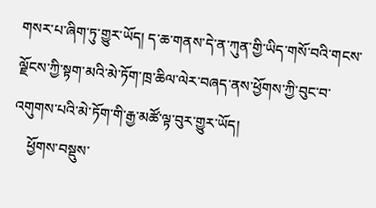གསར་པ་ཞིག་ཏུ་གྱུར་ཡོད། ད་ཆ་གནས་དེ་ན་ཀུན་གྱི་ཡིད་གསོ་བའི་གངས་ལྗོངས་ཀྱི་སྟག་མའི་མེ་ཏོག་ཁྲ་ཆིལ་ལེར་བཞད་ནས་ཕྱོགས་ཀྱི་བུང་བ་འགུགས་པའི་མེ་ཏོག་གི་རྒྱ་མཚོ་ལྟ་བུར་གྱུར་ཡོད།
    ཕྱོགས་བསྡུས་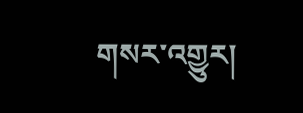གསར་འགྱུར།